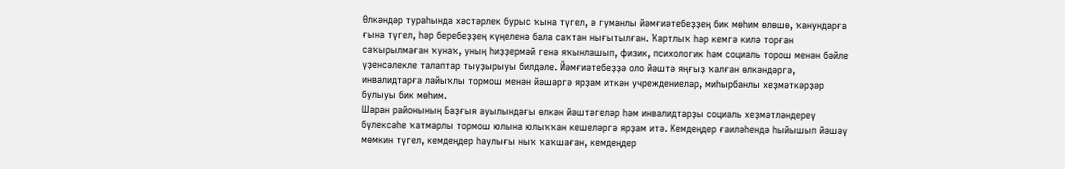Өлкәндәр тураһында хәстәрлек бурыс ҡына түгел, ә гуманлы йәмғиәтебеҙҙең бик мөһим өлөшө, ҡанундарға ғына түгел, һәр беребеҙҙең күңеленә бала саҡтан нығытылған. Ҡартлыҡ һәр кемгә килә торған саҡырылмаған ҡунаҡ, уның һиҙҙермәй генә яҡынлашып, физик, психологик һәм социаль торош менән бәйле үҙенсәлекле талаптар тыуҙырыуы билдәле. Йәмғиәтебеҙҙә оло йәштә яңғыҙ ҡалған өлкәндәргә, инвалидтарға лайыҡлы тормош менән йәшәргә ярҙам иткән учреждениелар, миһырбанлы хеҙмәткәрҙәр булыуы бик мөһим.
Шаран районының Баҙғыя ауылындағы өлкән йәштәгеләр һәм инвалидтарҙы социаль хеҙмәтләндереү бүлексәһе ҡатмарлы тормош юлына юлыҡҡан кешеләргә ярҙам итә. Кемдеңдер ғаиләһендә һыйышып йәшәү мөмкин түгел, кемдеңдер һаулығы ныҡ ҡаҡшаған, кемдеңдер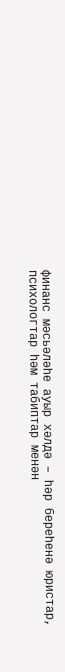финанс мәсьәләһе ауыр хәлдә – һәр береһенә юристар, психологтар һәм табиптар менән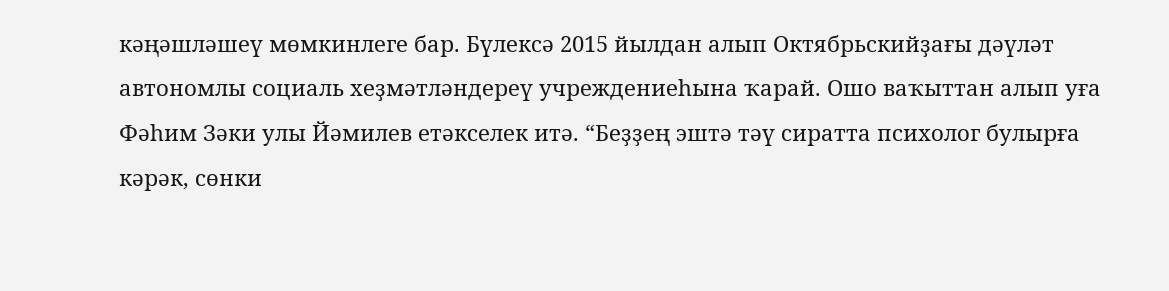кәңәшләшеү мөмкинлеге бар. Бүлексә 2015 йылдан алып Октябрьскийҙағы дәүләт автономлы социаль хеҙмәтләндереү учреждениеһына ҡарай. Ошо ваҡыттан алып уға Фәһим Зәки улы Йәмилев етәкселек итә. “Беҙҙең эштә тәү сиратта психолог булырға кәрәк, сөнки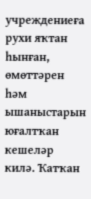учреждениеға рухи яҡтан һынған, өмөттәрен һәм ышаныстарын юғалтҡан кешеләр килә. Ҡатҡан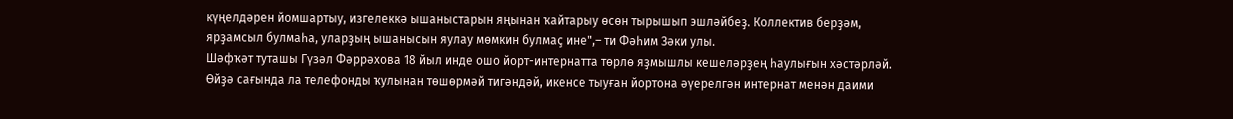күңелдәрен йомшартыу, изгелеккә ышаныстарын яңынан ҡайтарыу өсөн тырышып эшләйбеҙ. Коллектив берҙәм, ярҙамсыл булмаһа, уларҙың ышанысын яулау мөмкин булмаҫ ине",– ти Фәһим Зәки улы.
Шәфҡәт туташы Гүзәл Фәррәхова 18 йыл инде ошо йорт-интернатта төрлө яҙмышлы кешеләрҙең һаулығын хәстәрләй. Өйҙә сағында ла телефонды ҡулынан төшөрмәй тигәндәй, икенсе тыуған йортона әүерелгән интернат менән даими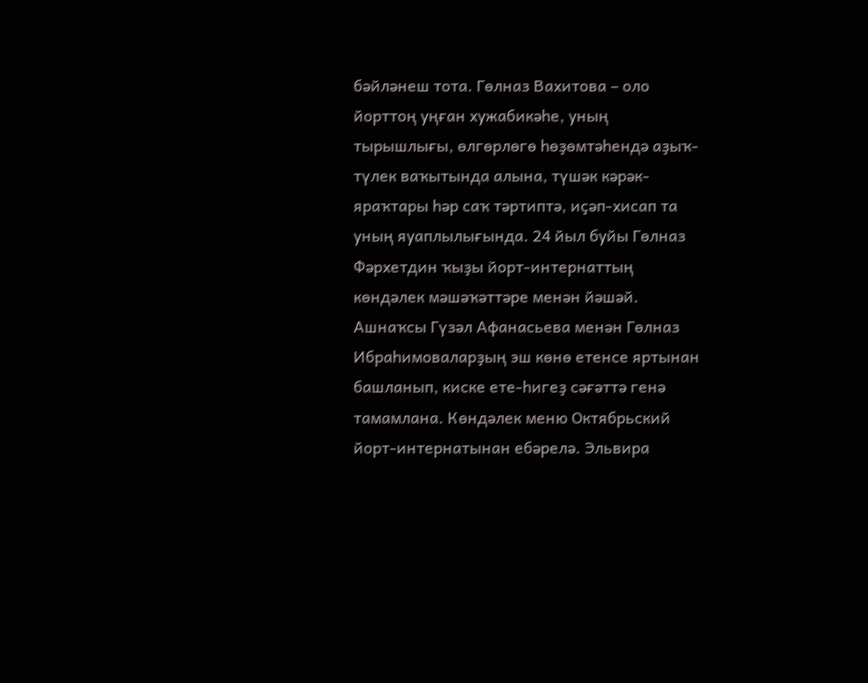бәйләнеш тота. Гөлназ Вахитова – оло йорттоң уңған хужабикәһе, уның тырышлығы, өлгөрлөгө һөҙөмтәһендә аҙыҡ-түлек ваҡытында алына, түшәк кәрәк-яраҡтары һәр саҡ тәртиптә, иҫәп-хисап та уның яуаплылығында. 24 йыл буйы Гөлназ Фәрхетдин ҡыҙы йорт-интернаттың көндәлек мәшәҡәттәре менән йәшәй. Ашнаҡсы Гүзәл Афанасьева менән Гөлназ Ибраһимоваларҙың эш көнө етенсе яртынан башланып, киске ете-һигеҙ сәғәттә генә тамамлана. Көндәлек меню Октябрьский йорт-интернатынан ебәрелә. Эльвира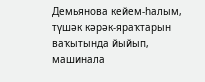Демьянова кейем-һалым, түшәк кәрәк-яраҡтарын ваҡытында йыйып, машинала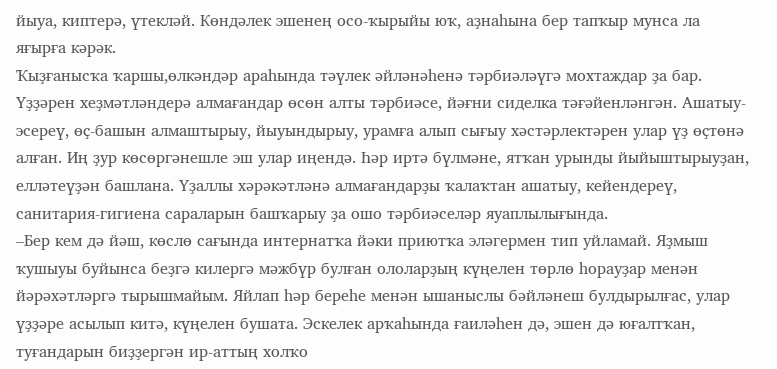йыуа, киптерә, үтекләй. Көндәлек эшенең осо-ҡырыйы юҡ, аҙнаһына бер тапҡыр мунса ла яғырға кәрәк.
Ҡыҙғанысҡа ҡаршы,өлкәндәр араһында тәүлек әйләнәһенә тәрбиәләүгә мохтаждар ҙа бар. Үҙҙәрен хеҙмәтләндерә алмағандар өсөн алты тәрбиәсе, йәғни сиделка тәғәйенләнгән. Ашатыу-эсереү, өҫ-башын алмаштырыу, йыуындырыу, урамға алып сығыу хәстәрлектәрен улар үҙ өҫтөнә алған. Иң ҙур көсөргәнешле эш улар иңендә. Һәр иртә бүлмәне, ятҡан урынды йыйыштырыуҙан, елләтеүҙән башлана. Үҙаллы хәрәкәтләнә алмағандарҙы ҡалаҡтан ашатыу, кейендереү, санитария-гигиена сараларын башҡарыу ҙа ошо тәрбиәселәр яуаплылығында.
–Бер кем дә йәш, көслө сағында интернатҡа йәки приютҡа эләгермен тип уйламай. Яҙмыш ҡушыуы буйынса беҙгә килергә мәжбүр булған ололарҙың күңелен төрлө һорауҙар менән йәрәхәтләргә тырышмайым. Яйлап һәр береһе менән ышаныслы бәйләнеш булдырылғас, улар үҙҙәре асылып китә, күңелен бушата. Эскелек арҡаһында ғаиләһен дә, эшен дә юғалтҡан, туғандарын биҙҙергән ир-аттың холҡо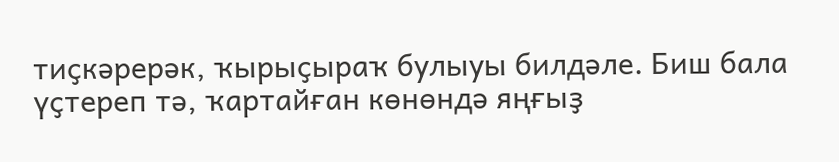тиҫкәрерәк, ҡырыҫыраҡ булыуы билдәле. Биш бала үҫтереп тә, ҡартайған көнөндә яңғыҙ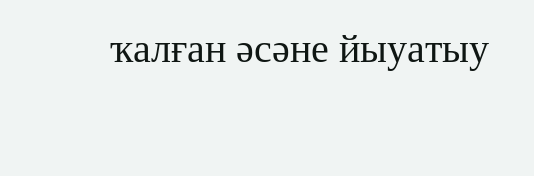ҡалған әсәне йыуатыу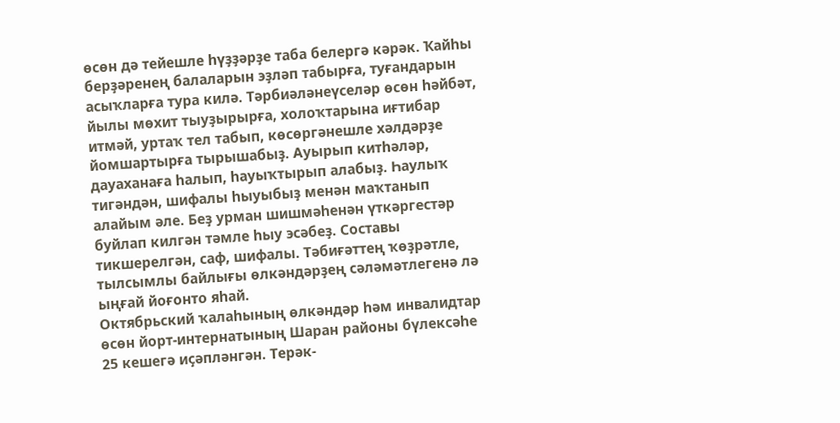өсөн дә тейешле һүҙҙәрҙе таба белергә кәрәк. Ҡайһы берҙәренең балаларын эҙләп табырға, туғандарын асыҡларға тура килә. Тәрбиәләнеүселәр өсөн һәйбәт, йылы мөхит тыуҙырырға, холоҡтарына иғтибар итмәй, уртаҡ тел табып, көсөргәнешле хәлдәрҙе йомшартырға тырышабыҙ. Ауырып китһәләр, дауаханаға һалып, һауыҡтырып алабыҙ. Һаулыҡ тигәндән, шифалы һыуыбыҙ менән маҡтанып алайым әле. Беҙ урман шишмәһенән үткәргестәр буйлап килгән тәмле һыу эсәбеҙ. Составы тикшерелгән, саф, шифалы. Тәбиғәттең ҡөҙрәтле, тылсымлы байлығы өлкәндәрҙең сәләмәтлегенә лә ыңғай йоғонто яһай.
Октябрьский ҡалаһының өлкәндәр һәм инвалидтар өсөн йорт-интернатының Шаран районы бүлексәһе 25 кешегә иҫәпләнгән. Терәк-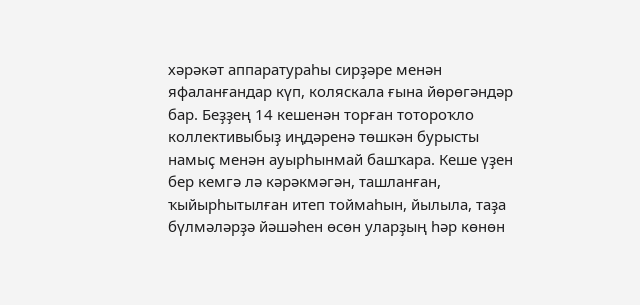хәрәкәт аппаратураһы сирҙәре менән яфаланғандар күп, коляскала ғына йөрөгәндәр бар. Беҙҙең 14 кешенән торған тотороҡло коллективыбыҙ иңдәренә төшкән бурысты намыҫ менән ауырһынмай башҡара. Кеше үҙен бер кемгә лә кәрәкмәгән, ташланған, ҡыйырһытылған итеп тоймаһын, йылыла, таҙа бүлмәләрҙә йәшәһен өсөн уларҙың һәр көнөн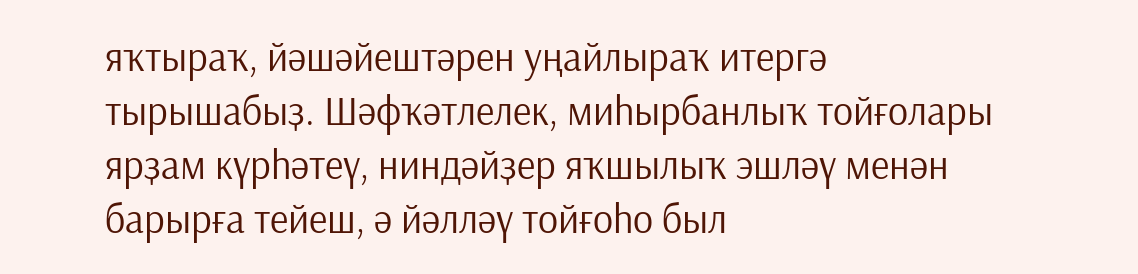яҡтыраҡ, йәшәйештәрен уңайлыраҡ итергә тырышабыҙ. Шәфҡәтлелек, миһырбанлыҡ тойғолары ярҙам күрһәтеү, ниндәйҙер яҡшылыҡ эшләү менән барырға тейеш, ә йәлләү тойғоһо был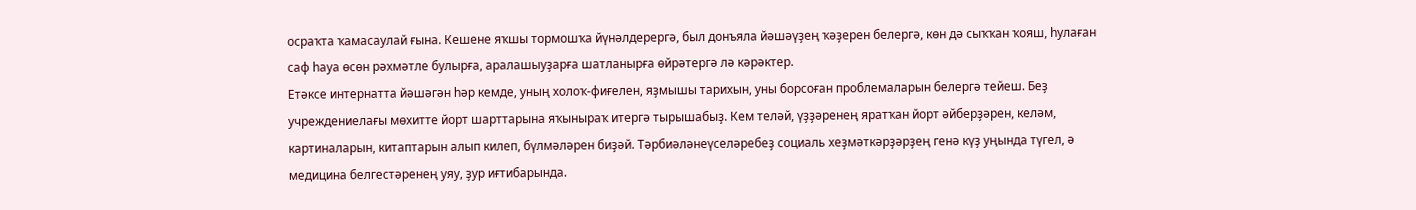осраҡта ҡамасаулай ғына. Кешене яҡшы тормошҡа йүнәлдерергә, был донъяла йәшәүҙең ҡәҙерен белергә, көн дә сыҡҡан ҡояш, һулаған саф һауа өсөн рәхмәтле булырға, аралашыуҙарға шатланырға өйрәтергә лә кәрәктер.
Етәксе интернатта йәшәгән һәр кемде, уның холоҡ-фиғелен, яҙмышы тарихын, уны борсоған проблемаларын белергә тейеш. Беҙ учреждениелағы мөхитте йорт шарттарына яҡыныраҡ итергә тырышабыҙ. Кем теләй, үҙҙәренең яратҡан йорт әйберҙәрен, келәм, картиналарын, китаптарын алып килеп, бүлмәләрен биҙәй. Тәрбиәләнеүселәребеҙ социаль хеҙмәткәрҙәрҙең генә күҙ уңында түгел, ә медицина белгестәренең уяу, ҙур иғтибарында.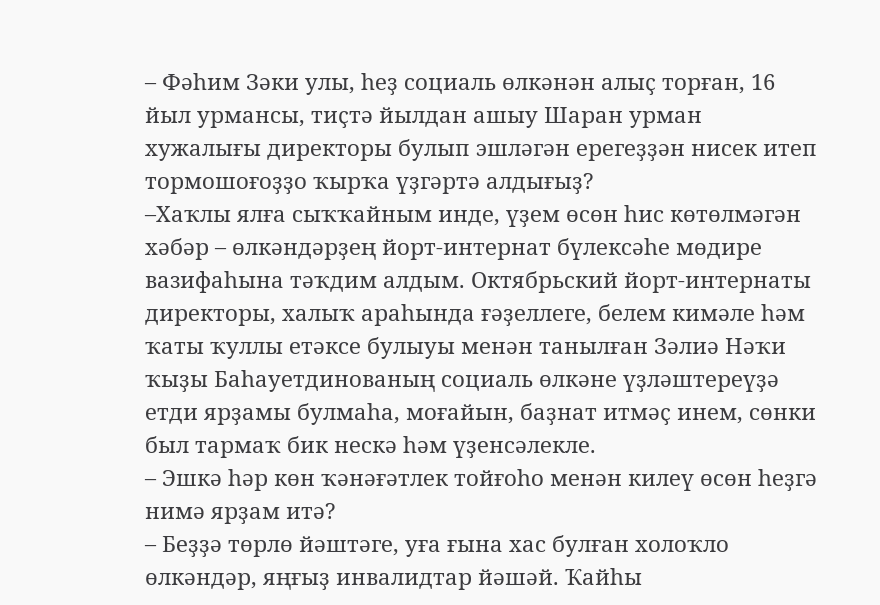– Фәһим Зәки улы, һеҙ социаль өлкәнән алыҫ торған, 16 йыл урмансы, тиҫтә йылдан ашыу Шаран урман хужалығы директоры булып эшләгән ерегеҙҙән нисек итеп тормошоғоҙҙо ҡырҡа үҙгәртә алдығыҙ?
–Хаҡлы ялға сыҡҡайным инде, үҙем өсөн һис көтөлмәгән хәбәр – өлкәндәрҙең йорт-интернат бүлексәһе мөдире вазифаһына тәҡдим алдым. Октябрьский йорт-интернаты директоры, халыҡ араһында ғәҙеллеге, белем кимәле һәм ҡаты ҡуллы етәксе булыуы менән танылған Зәлиә Нәҡи ҡыҙы Баһауетдинованың социаль өлкәне үҙләштереүҙә етди ярҙамы булмаһа, моғайын, баҙнат итмәҫ инем, сөнки был тармаҡ бик нескә һәм үҙенсәлекле.
– Эшкә һәр көн ҡәнәғәтлек тойғоһо менән килеү өсөн һеҙгә нимә ярҙам итә?
– Беҙҙә төрлө йәштәге, уға ғына хас булған холоҡло өлкәндәр, яңғыҙ инвалидтар йәшәй. Ҡайһы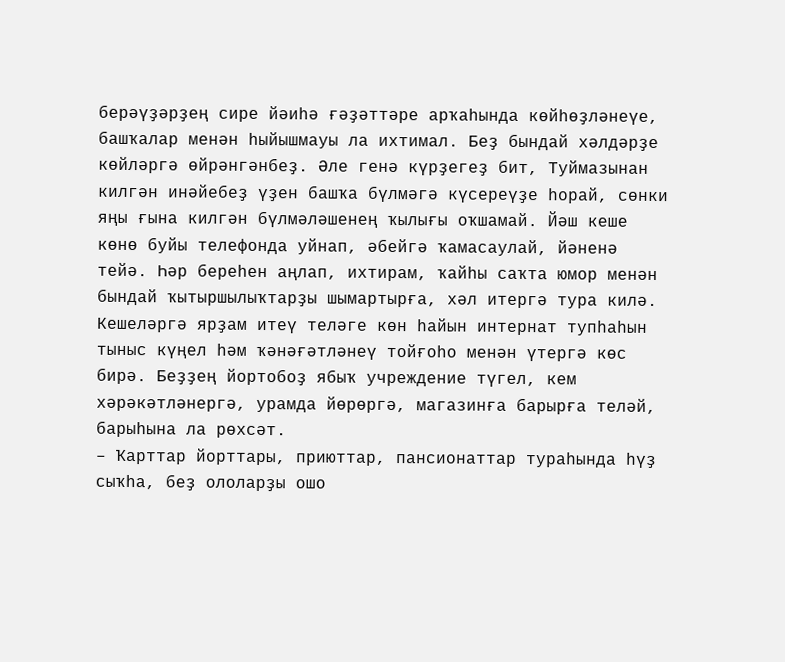берәүҙәрҙең сире йәиһә ғәҙәттәре арҡаһында көйһөҙләнеүе, башҡалар менән һыйышмауы ла ихтимал. Беҙ бындай хәлдәрҙе көйләргә өйрәнгәнбеҙ. Әле генә күрҙегеҙ бит, Туймазынан килгән инәйебеҙ үҙен башҡа бүлмәгә күсереүҙе һорай, сөнки яңы ғына килгән бүлмәләшенең ҡылығы оҡшамай. Йәш кеше көнө буйы телефонда уйнап, әбейгә ҡамасаулай, йәненә тейә. Һәр береһен аңлап, ихтирам, ҡайһы саҡта юмор менән бындай ҡытыршылыҡтарҙы шымартырға, хәл итергә тура килә. Кешеләргә ярҙам итеү теләге көн һайын интернат тупһаһын тыныс күңел һәм ҡәнәғәтләнеү тойғоһо менән үтергә көс бирә. Беҙҙең йортобоҙ ябыҡ учреждение түгел, кем хәрәкәтләнергә, урамда йөрөргә, магазинға барырға теләй, барыһына ла рөхсәт.
– Ҡарттар йорттары, приюттар, пансионаттар тураһында һүҙ сыҡһа, беҙ ололарҙы ошо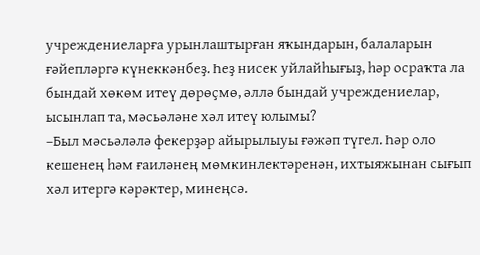учреждениеларға урынлаштырған яҡындарын, балаларын ғәйепләргә күнеккәнбеҙ. Һеҙ нисек уйлайһығыҙ, һәр осраҡта ла бындай хөкөм итеү дөрөҫмө, әллә бындай учреждениелар, ысынлап та, мәсьәләне хәл итеү юлымы?
–Был мәсьәләлә фекерҙәр айырылыуы ғәжәп түгел. Һәр оло кешенең һәм ғаиләнең мөмкинлектәренән, ихтыяжынан сығып хәл итергә кәрәктер, минеңсә.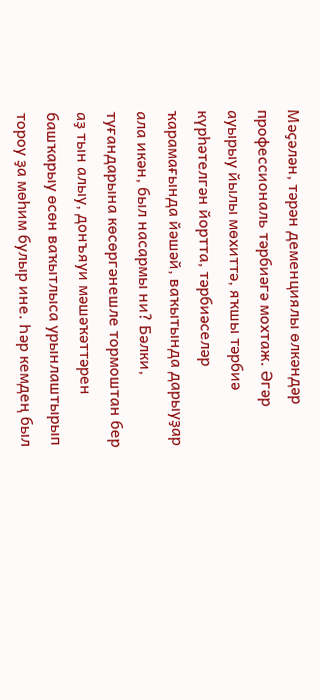Мәҫәлән, тәрән деменциялы өлкәндәр профессиональ тәрбиәгә мохтаж. Әгәр ауырыу йылы мөхиттә, яҡшы тәрбиә күрһәтелгән йортта, тәрбиәселәр ҡарамағында йәшәй, ваҡытында дарыуҙар ала икән, был насармы ни? Бәлки, туғандарына көсөргәнешле тормоштан бер аҙ тын алыу, донъяуи мәшәҡәттәрен башҡарыу өсөн ваҡытлыса урынлаштырып тороу ҙа мөһим булыр ине. Һәр кемдең был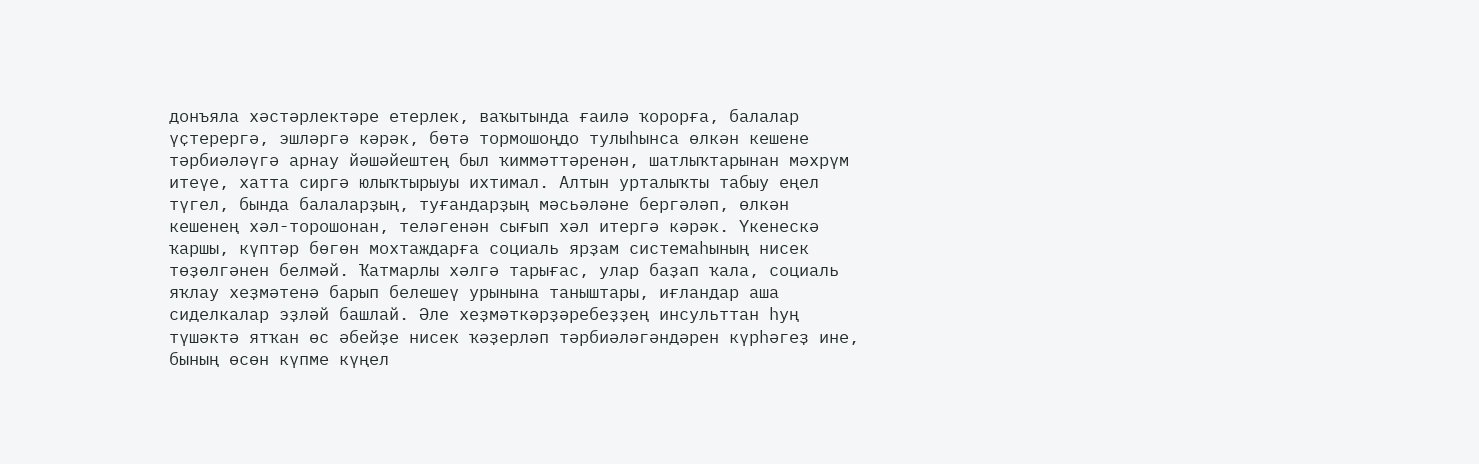донъяла хәстәрлектәре етерлек, ваҡытында ғаилә ҡорорға, балалар үҫтерергә, эшләргә кәрәк, бөтә тормошоңдо тулыһынса өлкән кешене тәрбиәләүгә арнау йәшәйештең был ҡиммәттәренән, шатлыҡтарынан мәхрүм итеүе, хатта сиргә юлыҡтырыуы ихтимал. Алтын урталыҡты табыу еңел түгел, бында балаларҙың, туғандарҙың мәсьәләне бергәләп, өлкән кешенең хәл-торошонан, теләгенән сығып хәл итергә кәрәк. Үкенескә ҡаршы, күптәр бөгөн мохтаждарға социаль ярҙам системаһының нисек төҙөлгәнен белмәй. Ҡатмарлы хәлгә тарығас, улар баҙап ҡала, социаль яҡлау хеҙмәтенә барып белешеү урынына таныштары, иғландар аша сиделкалар эҙләй башлай. Әле хеҙмәткәрҙәребеҙҙең инсульттан һуң түшәктә ятҡан өс әбейҙе нисек ҡәҙерләп тәрбиәләгәндәрен күрһәгеҙ ине, бының өсөн күпме күңел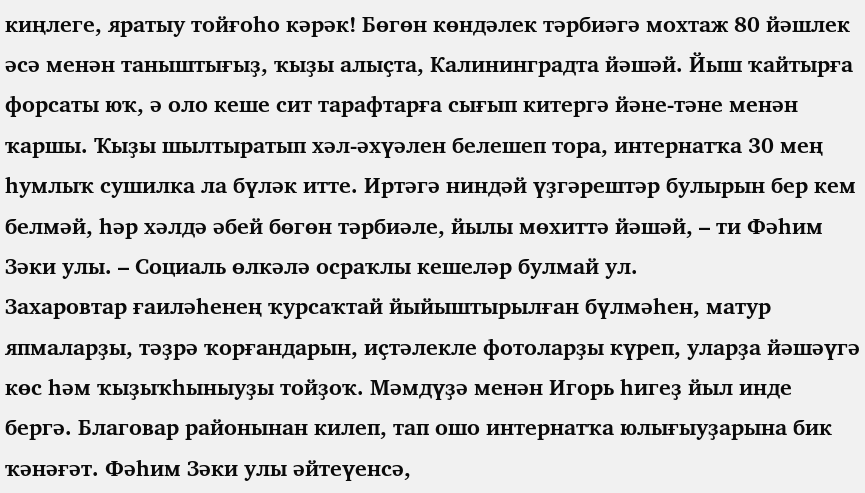киңлеге, яратыу тойғоһо кәрәк! Бөгөн көндәлек тәрбиәгә мохтаж 80 йәшлек әсә менән таныштығыҙ, ҡыҙы алыҫта, Калининградта йәшәй. Йыш ҡайтырға форсаты юҡ, ә оло кеше сит тарафтарға сығып китергә йәне-тәне менән ҡаршы. Ҡыҙы шылтыратып хәл-әхүәлен белешеп тора, интернатҡа 30 мең һумлыҡ сушилка ла бүләк итте. Иртәгә ниндәй үҙгәрештәр булырын бер кем белмәй, һәр хәлдә әбей бөгөн тәрбиәле, йылы мөхиттә йәшәй, – ти Фәһим Зәки улы. – Социаль өлкәлә осраҡлы кешеләр булмай ул.
Захаровтар ғаиләһенең ҡурсаҡтай йыйыштырылған бүлмәһен, матур япмаларҙы, тәҙрә ҡорғандарын, иҫтәлекле фотоларҙы күреп, уларҙа йәшәүгә көс һәм ҡыҙыҡһыныуҙы тойҙоҡ. Мәмдүҙә менән Игорь һигеҙ йыл инде бергә. Благовар районынан килеп, тап ошо интернатҡа юлығыуҙарына бик ҡәнәғәт. Фәһим Зәки улы әйтеүенсә,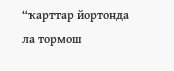“ҡарттар йортонда ла тормош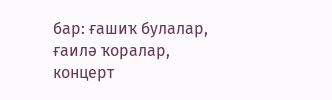бар: ғашиҡ булалар, ғаилә ҡоралар, концерт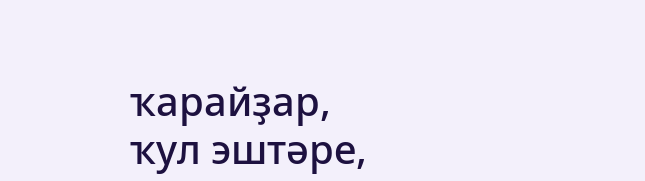ҡарайҙар, ҡул эштәре,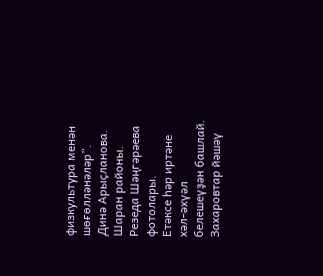физкультура менән шөғөлләнәләр”.
Динә Арыҫланова.
Шаран районы.
Резеда Шәңгәрәева фотолары.
Етәксе һәр иртәне хәл-әхүәл белешеүҙән башлай.
Захаровтар йәшәү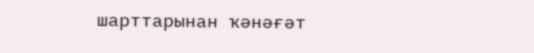шарттарынан ҡәнәғәт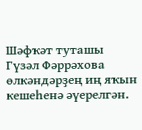Шәфҡәт туташы Гүзәл Фәррәхова өлкәндәрҙең иң яҡын кешеһенә әүерелгән.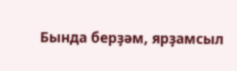Бында берҙәм, ярҙамсыл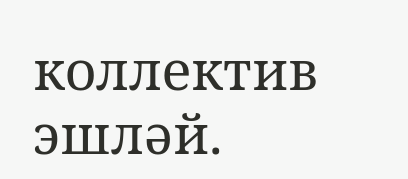коллектив эшләй.